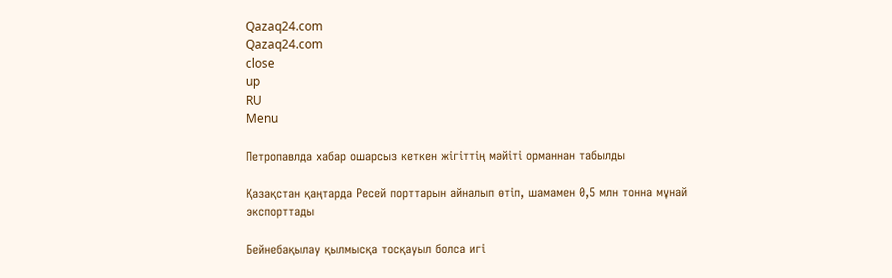Qazaq24.com
Qazaq24.com
close
up
RU
Menu

Петропавлда хабар ошарсыз кеткен жігіттің мәйіті орманнан табылды

Қазақстан қаңтарда Ресей порттарын айналып өтіп, шамамен 0,5 млн тонна мұнай экспорттады

Бейнебақылау қылмысқа тосқауыл болса игі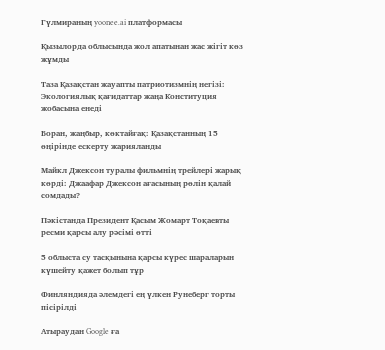Гүлмираның yoonee.ai платформасы

Қызылорда облысында жол апатынан жас жігіт көз жұмды

Таза Қазақстан жауапты патриотизмнің негізі: Экологиялық қағидаттар жаңа Конституция жобасына енеді

Боран, жаңбыр, көктайғақ: Қазақстанның 15 өңірінде ескерту жарияланды

Майкл Джексон туралы фильмнің трейлері жарық көрді: Джаафар Джексон ағасының рөлін қалай сомдады?

Пәкістанда Президент Қасым Жомарт Тоқаевты ресми қарсы алу рәсімі өтті

5 облыста су тасқынына қарсы күрес шараларын күшейту қажет болып тұр

Финляндияда әлемдегі ең үлкен Рунеберг торты пісірілді

Атыраудан Google ға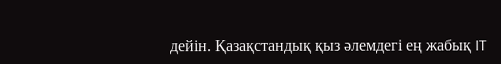дейін. Қазақстандық қыз әлемдегі ең жабық IT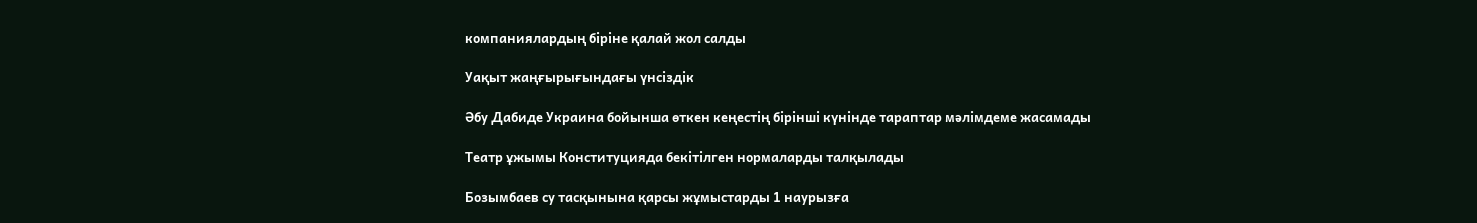компаниялардың біріне қалай жол салды

Уақыт жаңғырығындағы үнсіздік

Әбу Дабиде Украина бойынша өткен кеңестің бірінші күнінде тараптар мәлімдеме жасамады

Театр ұжымы Конституцияда бекітілген нормаларды талқылады

Бозымбаев су тасқынына қарсы жұмыстарды 1 наурызға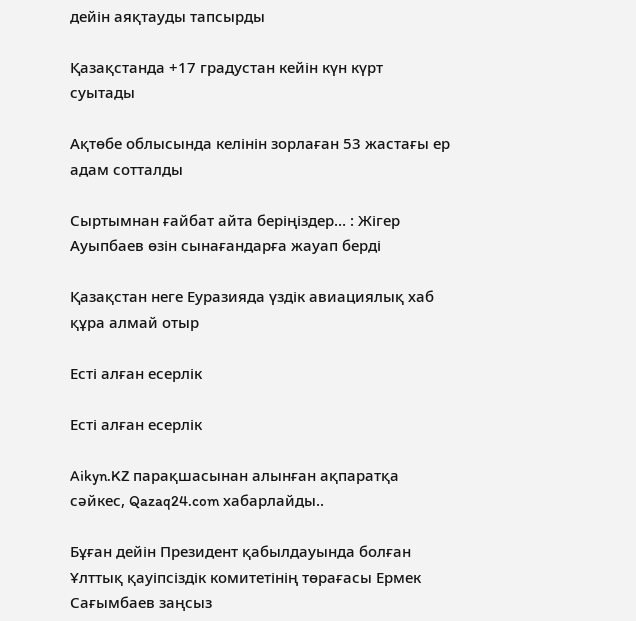дейін аяқтауды тапсырды

Қазақстанда +17 градустан кейін күн күрт суытады

Ақтөбе облысында келінін зорлаған 53 жастағы ер адам сотталды

Сыртымнан ғайбат айта беріңіздер… : Жігер Ауыпбаев өзін сынағандарға жауап берді

Қазақстан неге Еуразияда үздік авиациялық хаб құра алмай отыр

Есті алған есерлік

Есті алған есерлік

Aikyn.KZ парақшасынан алынған ақпаратқа сәйкес, Qazaq24.com хабарлайды..

Бұған дейін Президент қабылдауында болған Ұлттық қауіпсіздік комитетінің төрағасы Ермек Сағымбаев заңсыз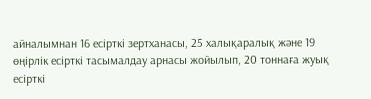айналымнан 16 есірткі зертханасы, 25 халықаралық және 19 өңірлік есірткі тасымалдау арнасы жойылып, 20 тоннаға жуық есірткі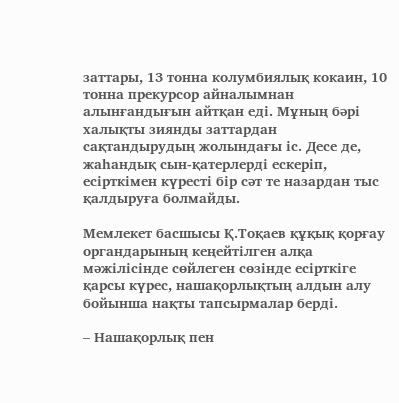заттары, 13 тонна колумбиялық кокаин, 10 тонна прекурсор айналымнан алынғандығын айтқан еді. Мұның бәрі халықты зиянды заттардан сақтандырудың жолындағы іс. Десе де, жаһандық сын-қатерлерді ескеріп, есірткімен күресті бір сәт те назардан тыс қалдыруға болмайды.

Мемлекет басшысы Қ.Тоқаев құқық қорғау органдарының кеңейтілген алқа мәжілісінде сөйлеген сөзінде есірткіге қарсы күрес, нашақорлықтың алдын алу бойынша нақты тапсырмалар берді.

– Нашақорлық пен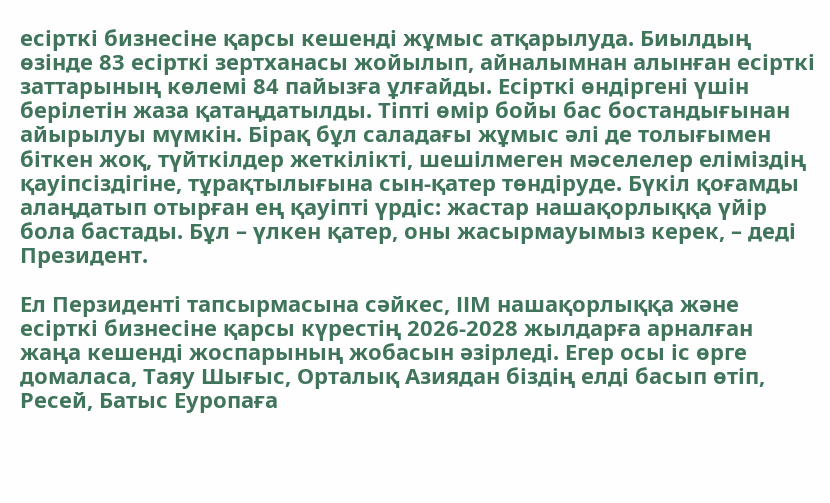есірткі бизнесіне қарсы кешенді жұмыс атқарылуда. Биылдың өзінде 83 есірткі зертханасы жойылып, айналымнан алынған есірткі заттарының көлемі 84 пайызға ұлғайды. Есірткі өндіргені үшін берілетін жаза қатаңдатылды. Тіпті өмір бойы бас бостандығынан айырылуы мүмкін. Бірақ бұл саладағы жұмыс әлі де толығымен біткен жоқ, түйткілдер жеткілікті, шешілмеген мәселелер еліміздің қауіпсіздігіне, тұрақтылығына сын-қатер төндіруде. Бүкіл қоғамды алаңдатып отырған ең қауіпті үрдіс: жастар нашақорлыққа үйір бола бастады. Бұл – үлкен қатер, оны жасырмауымыз керек, – деді Президент.

Ел Перзиденті тапсырмасына сәйкес, ІІМ нашақорлыққа және есірткі бизнесіне қарсы күрестің 2026-2028 жылдарға арналған жаңа кешенді жоспарының жобасын әзірледі. Егер осы іс өрге домаласа, Таяу Шығыс, Орталық Азиядан біздің елді басып өтіп, Ресей, Батыс Еуропаға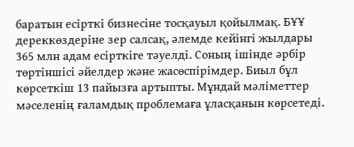баратын есірткі бизнесіне тосқауыл қойылмақ. БҰҰ дереккөздеріне зер салсақ, әлемде кейінгі жылдары 365 млн адам есірткіге тәуелді. Соның ішінде әрбір төртіншісі әйелдер және жасөспірімдер. Биыл бұл көрсеткіш 13 пайызға артыпты. Мұндай мәліметтер мәселенің ғаламдық проблемаға ұласқанын көрсетеді.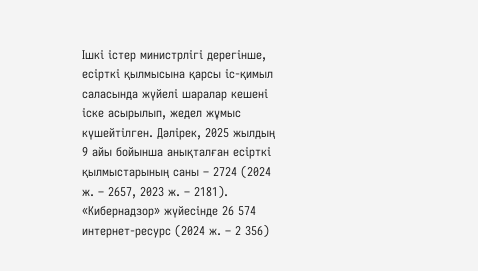Ішкі істер министрлігі дерегінше, есірткі қылмысына қарсы іс-қимыл саласында жүйелі шаралар кешені іске асырылып, жедел жұмыс күшейтілген. Дәлірек, 2025 жылдың 9 айы бойынша анықталған есірткі қылмыстарының саны – 2724 (2024 ж. – 2657, 2023 ж. – 2181). «Кибернадзор» жүйесінде 26 574 интернет-ресурс (2024 ж. – 2 356)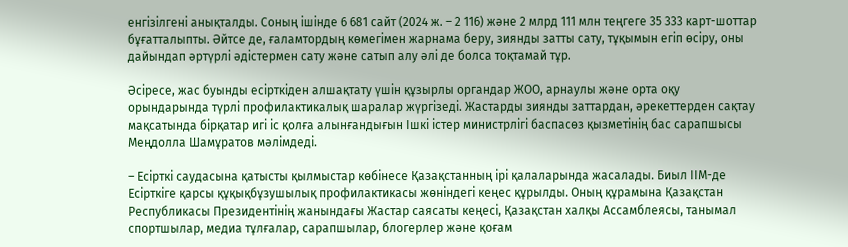енгізілгені анықталды. Соның ішінде 6 681 сайт (2024 ж. – 2 116) және 2 млрд 111 млн теңгеге 35 333 карт-шоттар бұғатталыпты. Әйтсе де, ғаламтордың көмегімен жарнама беру, зиянды затты сату, тұқымын егіп өсіру, оны дайындап әртүрлі әдістермен сату және сатып алу әлі де болса тоқтамай тұр.

Әсіресе, жас буынды есірткіден алшақтату үшін құзырлы органдар ЖОО, арнаулы және орта оқу орындарында түрлі профилактикалық шаралар жүргізеді. Жастарды зиянды заттардан, әрекеттерден сақтау мақсатында бірқатар игі іс қолға алынғандығын Ішкі істер министрлігі баспасөз қызметінің бас сарапшысы Меңдолла Шамұратов мәлімдеді.

– Есірткі саудасына қатысты қылмыстар көбінесе Қазақстанның ірі қалаларында жасалады. Биыл ІІМ-де Есірткіге қарсы құқықбұзушылық профилактикасы жөніндегі кеңес құрылды. Оның құрамына Қазақстан Республикасы Президентінің жанындағы Жастар саясаты кеңесі, Қазақстан халқы Ассамблеясы, танымал спортшылар, медиа тұлғалар, сарапшылар, блогерлер және қоғам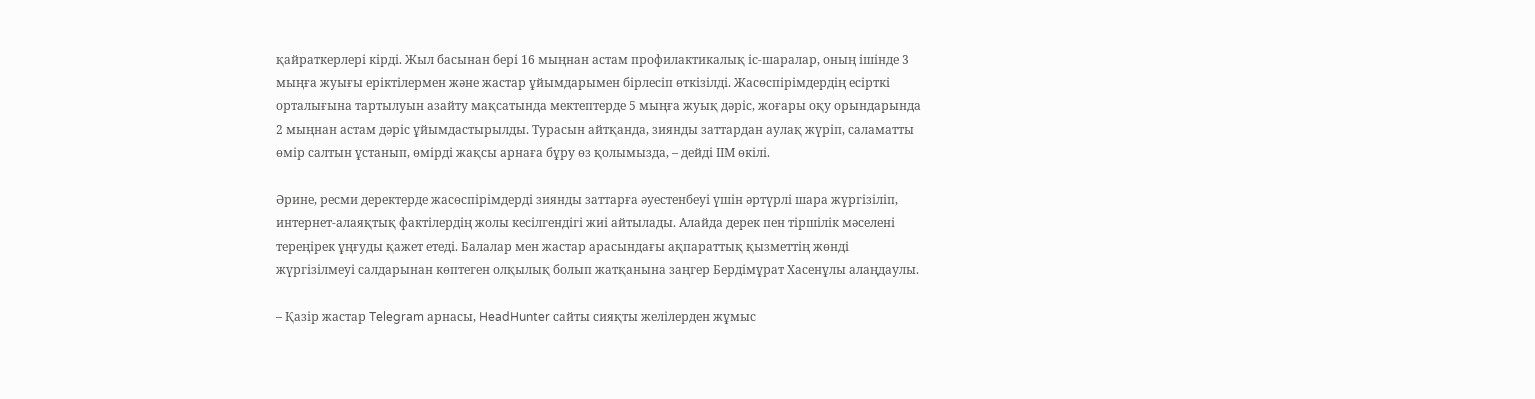қайраткерлері кірді. Жыл басынан бері 16 мыңнан астам профилактикалық іс-шаралар, оның ішінде 3 мыңға жуығы еріктілермен және жастар ұйымдарымен бірлесіп өткізілді. Жасөспірімдердің есірткі орталығына тартылуын азайту мақсатында мектептерде 5 мыңға жуық дәріс, жоғары оқу орындарында 2 мыңнан астам дәріс ұйымдастырылды. Турасын айтқанда, зиянды заттардан аулақ жүріп, саламатты өмір салтын ұстанып, өмірді жақсы арнаға бұру өз қолымызда, – дейді ІІМ өкілі.

Әрине, ресми деректерде жасөспірімдерді зиянды заттарға әуестенбеуі үшін әртүрлі шара жүргізіліп, интернет-алаяқтық фактілердің жолы кесілгендігі жиі айтылады. Алайда дерек пен тіршілік мәселені тереңірек ұңғуды қажет етеді. Балалар мен жастар арасындағы ақпараттық қызметтің жөнді жүргізілмеуі салдарынан көптеген олқылық болып жатқанына заңгер Бердімұрат Хасенұлы алаңдаулы.

– Қазір жастар Telegram арнасы, HeadHunter сайты сияқты желілерден жұмыс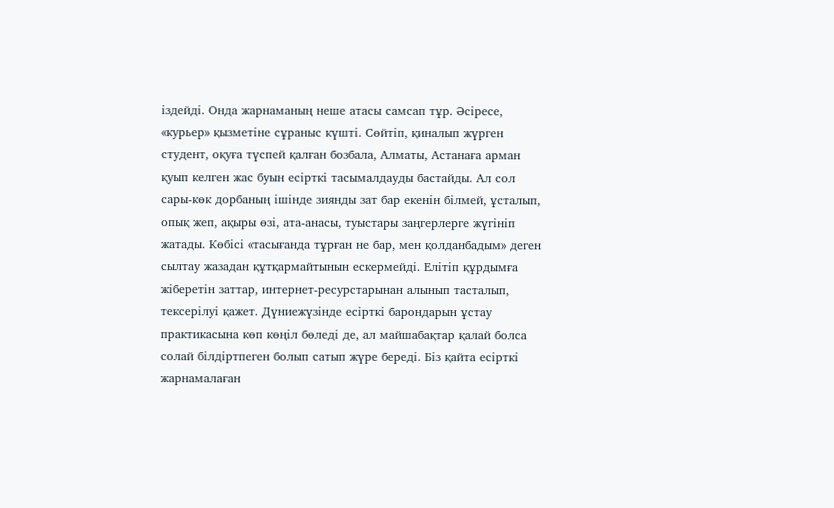іздейді. Онда жарнаманың неше атасы самсап тұр. Әсіресе, «курьер» қызметіне сұраныс күшті. Сөйтіп, қиналып жүрген студент, оқуға түспей қалған бозбала, Алматы, Астанаға арман қуып келген жас буын есірткі тасымалдауды бастайды. Ал сол сары-көк дорбаның ішінде зиянды зат бар екенін білмей, ұсталып, опық жеп, ақыры өзі, ата-анасы, туыстары заңгерлерге жүгініп жатады. Көбісі «тасығанда тұрған не бар, мен қолданбадым» деген сылтау жазадан құтқармайтынын ескермейді. Елітіп құрдымға жіберетін заттар, интернет-ресурстарынан алынып тасталып, тексерілуі қажет. Дүниежүзінде есірткі барондарын ұстау практикасына көп көңіл бөледі де, ал майшабақтар қалай болса солай білдіртпеген болып сатып жүре береді. Біз қайта есірткі жарнамалаған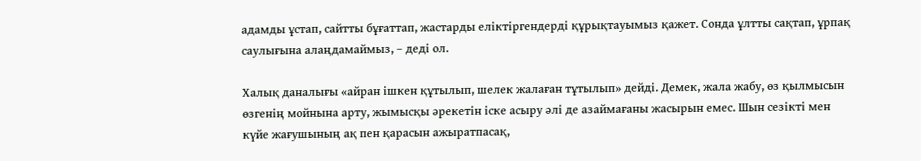адамды ұстап, сайтты бұғаттап, жастарды еліктіргендерді құрықтауымыз қажет. Сонда ұлтты сақтап, ұрпақ саулығына алаңдамаймыз, – деді ол.

Халық даналығы «айран ішкен құтылып, шелек жалаған тұтылып» дейді. Демек, жала жабу, өз қылмысын өзгенің мойнына арту, жымысқы әрекетін іске асыру әлі де азаймағаны жасырын емес. Шын сезікті мен күйе жағушының ақ пен қарасын ажыратпасақ,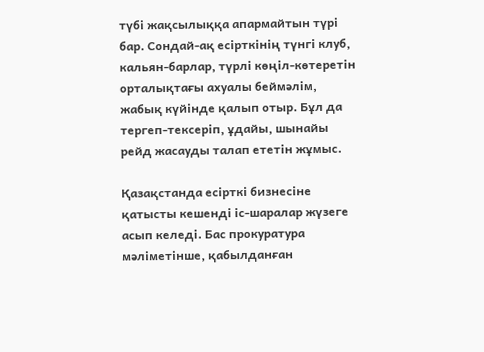түбі жақсылыққа апармайтын түрі бар. Сондай-ақ есірткінің түнгі клуб, кальян-барлар, түрлі көңіл-көтеретін орталықтағы ахуалы беймәлім, жабық күйінде қалып отыр. Бұл да тергеп-тексеріп, ұдайы, шынайы рейд жасауды талап ететін жұмыс.

Қазақстанда есірткі бизнесіне қатысты кешенді іс-шаралар жүзеге асып келеді. Бас прокуратура мәліметінше, қабылданған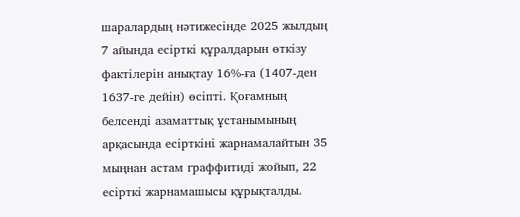шаралардың нәтижесінде 2025 жылдың 7 айында есірткі құралдарын өткізу фактілерін анықтау 16%-ға (1407-ден 1637-ге дейін) өсіпті. Қоғамның белсенді азаматтық ұстанымының арқасында есірткіні жарнамалайтын 35 мыңнан астам граффитиді жойып, 22 есірткі жарнамашысы құрықталды.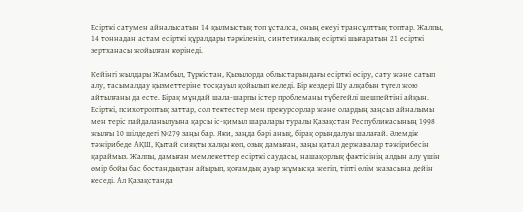Есірткі сатумен айналысатын 14 қылмыстық топ ұсталса, оның екеуі трансұлттық топтар. Жалпы, 14 тоннадан астам есірткі құралдары тәркіленіп, синтетикалық есірткі шығаратын 21 есірткі зертханасы жойылған көрінеді.

Кейінгі жылдары Жамбыл, Түркістан, Қызылорда облыстарындағы есірткі өсіру, сату және сатып алу, тасымалдау қызметтеріне тосқауыл қойылып келеді. Бір кездері Шу алқабын түгел жою айтылғаны да есте. Бірақ мұндай шала-шарпы істер проблеманы түбегейлі шешпейтіні айқын. Есiрткi, психотроптық заттар, сол тектестер мен прекурсорлар және олардың заңсыз айналымы мен терiс пайдаланылуына қарсы iс-қимыл шаралары туралы Қазақстан Республикасының 1998 жылғы 10 шiлдедегi №279 заңы бар. Яки, заңда бәрі анық, бірақ орындалуы шалағай. Әлемдік тәжірибеде АҚШ, Қытай сияқты халқы көп, озық дамыған, заңы қатал державалар тәжірибесін қараймыз. Жалпы, дамыған мемлекеттер есірткі саудасы, нашақорлық фактісінің алдын алу үшін өмір бойы бас бостандықтан айырып, қоғамдық ауыр жұмысқа жегіп, тіпті өлім жазасына дейін кеседі. Ал Қазақстанда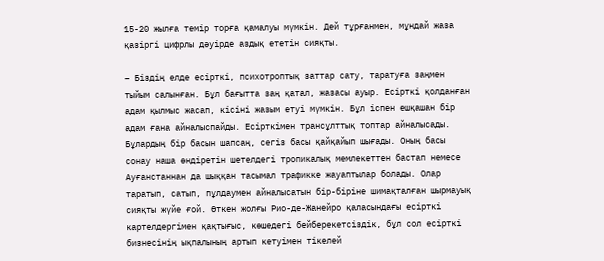15-20 жылға темір торға қамалуы мүмкін. Дей тұрғанмен, мұндай жаза қазіргі цифрлы дәуірде аздық ететін сияқты.

– Біздің елде есiрткi, психотроптық заттар сату, таратуға заңмен тыйым салынған. Бұл бағытта заң қатал, жазасы ауыр. Есірткі қолданған адам қылмыс жасап, кісіні жазым етуі мүмкін. Бұл іспен ешқашан бір адам ғана айналыспайды. Есірткімен трансұлттық топтар айналысады. Бұлардың бір басын шапсаң, сегіз басы қайқайып шығады. Оның басы сонау наша өндіретін шетелдегі тропикалық мемлекеттен бастап немесе Ауғанстаннан да шыққан тасымал трафикке жауаптылар болады. Олар таратып, сатып, пұлдаумен айналысатын бір-біріне шимақталған шырмауық сияқты жүйе ғой. Өткен жолғы Рио-де-Жанейро қаласындағы есірткі картелдергімен қақтығыс, көшедегі бейберекетсіздік, бұл сол есірткі бизнесінің ықпалының артып кетуімен тікелей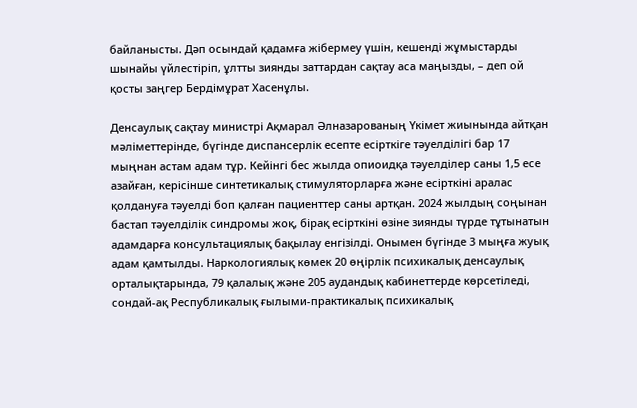байланысты. Дәп осындай қадамға жібермеу үшін, кешенді жұмыстарды шынайы үйлестіріп, ұлтты зиянды заттардан сақтау аса маңызды, – деп ой қосты заңгер Бердімұрат Хасенұлы.

Денсаулық сақтау министрі Ақмарал Әлназарованың Үкімет жиынында айтқан мәліметтерінде, бүгінде диспансерлік есепте есірткіге тәуелділігі бар 17 мыңнан астам адам тұр. Кейінгі бес жылда опиоидқа тәуелділер саны 1,5 есе азайған, керісінше синтетикалық стимуляторларға және есірткіні аралас қолдануға тәуелді боп қалған пациенттер саны артқан. 2024 жылдың соңынан бастап тәуелділік синдромы жоқ, бірақ есірткіні өзіне зиянды түрде тұтынатын адамдарға консультациялық бақылау енгізілді. Онымен бүгінде 3 мыңға жуық адам қамтылды. Наркологиялық көмек 20 өңірлік психикалық денсаулық орталықтарында, 79 қалалық және 205 аудандық кабинеттерде көрсетіледі, сондай-ақ Республикалық ғылыми-практикалық психикалық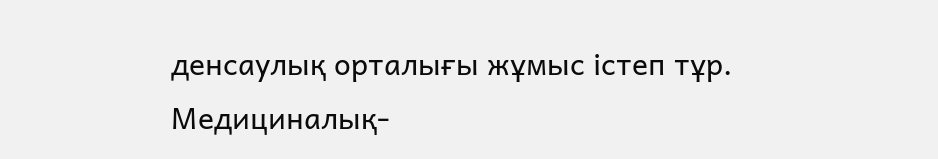денсаулық орталығы жұмыс істеп тұр. Медициналық-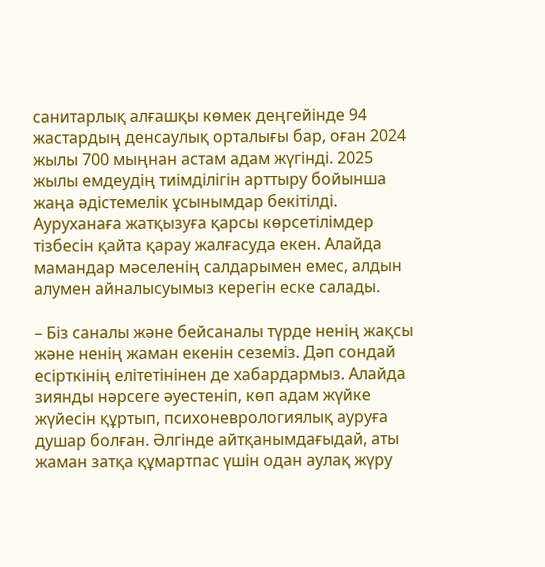санитарлық алғашқы көмек деңгейінде 94 жастардың денсаулық орталығы бар, оған 2024 жылы 700 мыңнан астам адам жүгінді. 2025 жылы емдеудің тиімділігін арттыру бойынша жаңа әдістемелік ұсынымдар бекітілді. Ауруханаға жатқызуға қарсы көрсетілімдер тізбесін қайта қарау жалғасуда екен. Алайда мамандар мәселенің салдарымен емес, алдын алумен айналысуымыз керегін еске салады.

– Біз саналы және бейсаналы түрде ненің жақсы және ненің жаман екенін сеземіз. Дәп сондай есірткінің елітетінінен де хабардармыз. Алайда зиянды нәрсеге әуестеніп, көп адам жүйке жүйесін құртып, психоневрологиялық ауруға душар болған. Әлгінде айтқанымдағыдай, аты жаман затқа құмартпас үшін одан аулақ жүру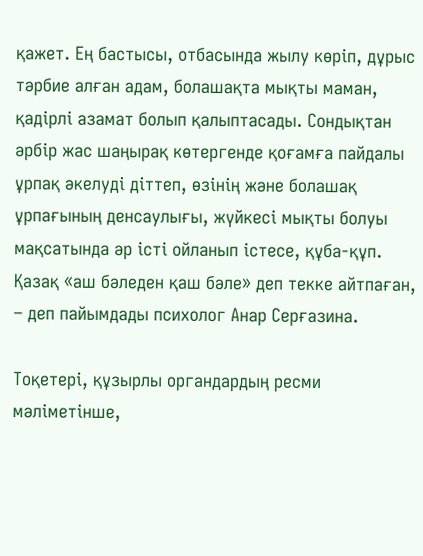қажет. Ең бастысы, отбасында жылу көріп, дұрыс тәрбие алған адам, болашақта мықты маман, қадірлі азамат болып қалыптасады. Сондықтан әрбір жас шаңырақ көтергенде қоғамға пайдалы ұрпақ әкелуді діттеп, өзінің және болашақ ұрпағының денсаулығы, жүйкесі мықты болуы мақсатында әр істі ойланып істесе, құба-құп. Қазақ «аш бәледен қаш бәле» деп текке айтпаған, – деп пайымдады психолог Анар Серғазина.

Тоқетері, құзырлы органдардың ресми мәліметінше,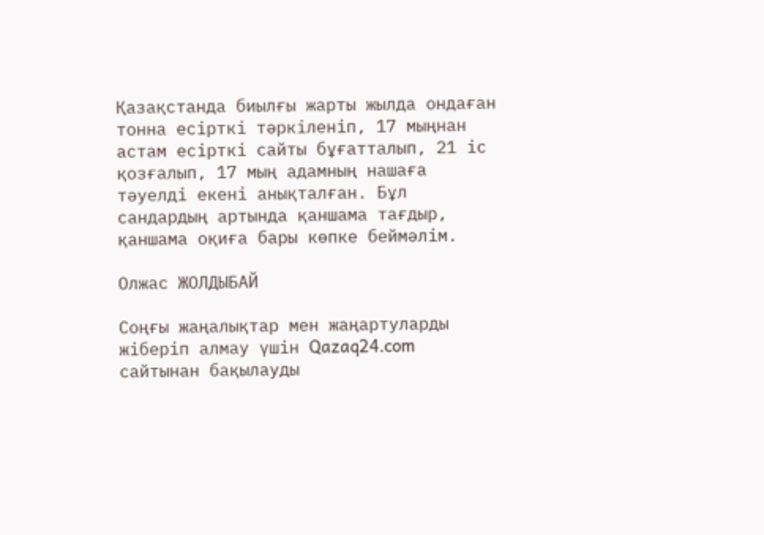Қазақстанда биылғы жарты жылда ондаған тонна есірткі тәркіленіп, 17 мыңнан астам есірткі сайты бұғатталып, 21 іс қозғалып, 17 мың адамның нашаға тәуелді екені анықталған. Бұл сандардың артында қаншама тағдыр, қаншама оқиға бары көпке беймәлім.

Олжас ЖОЛДЫБАЙ

Соңғы жаңалықтар мен жаңартуларды жіберіп алмау үшін Qazaq24.com сайтынан бақылауды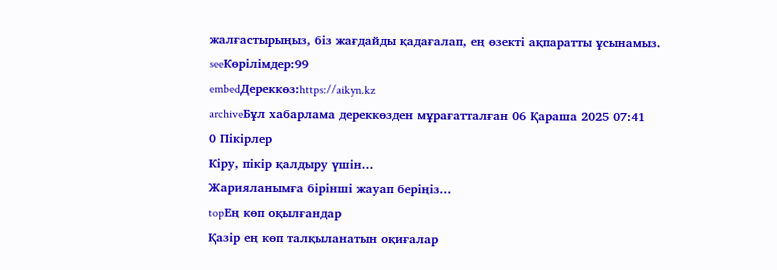жалғастырыңыз, біз жағдайды қадағалап, ең өзекті ақпаратты ұсынамыз.
seeКөрілімдер:99
embedДереккөз:https://aikyn.kz
archiveБұл хабарлама дереккөзден мұрағатталған 06 Қараша 2025 07:41
0 Пікірлер
Кіру, пікір қалдыру үшін...
Жарияланымға бірінші жауап беріңіз...
topЕң көп оқылғандар
Қазір ең көп талқыланатын оқиғалар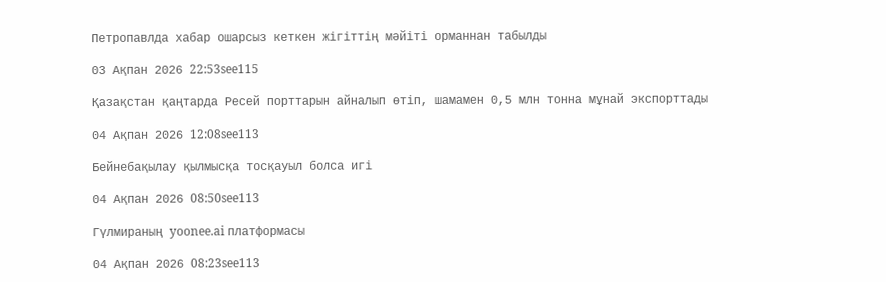Петропавлда хабар ошарсыз кеткен жігіттің мәйіті орманнан табылды

03 Ақпан 2026 22:53see115

Қазақстан қаңтарда Ресей порттарын айналып өтіп, шамамен 0,5 млн тонна мұнай экспорттады

04 Ақпан 2026 12:08see113

Бейнебақылау қылмысқа тосқауыл болса игі

04 Ақпан 2026 08:50see113

Гүлмираның yoonee.ai платформасы

04 Ақпан 2026 08:23see113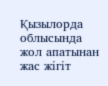Қызылорда облысында жол апатынан жас жігіт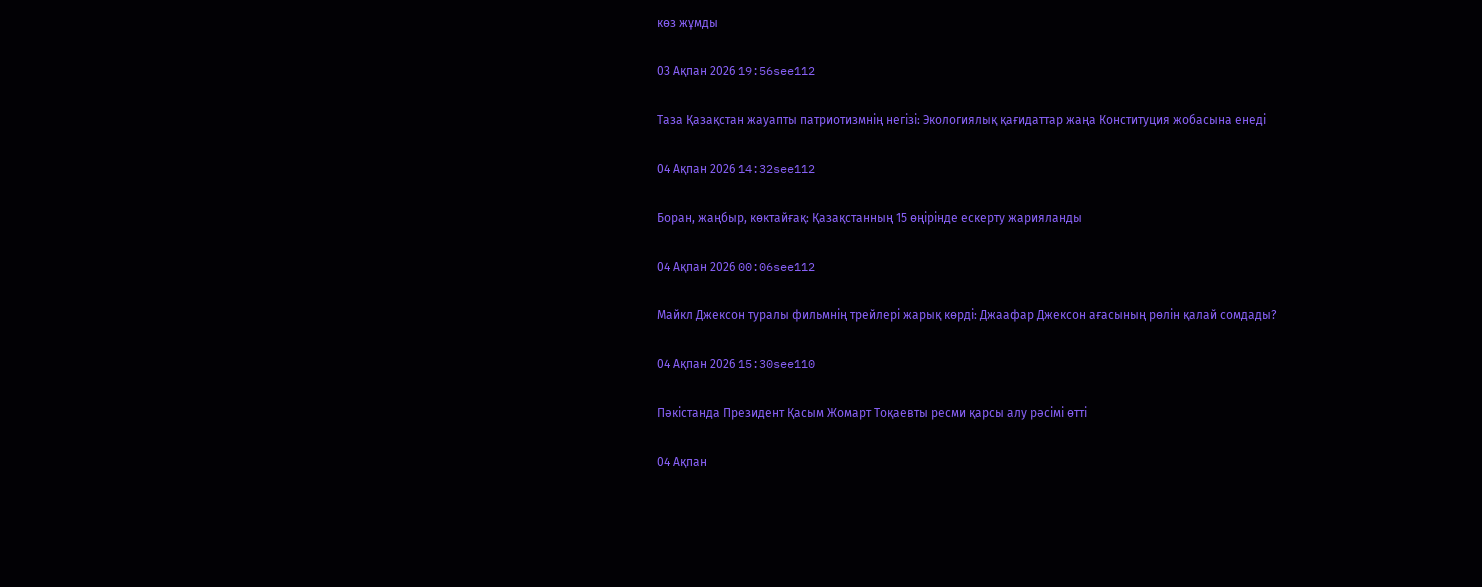көз жұмды

03 Ақпан 2026 19:56see112

Таза Қазақстан жауапты патриотизмнің негізі: Экологиялық қағидаттар жаңа Конституция жобасына енеді

04 Ақпан 2026 14:32see112

Боран, жаңбыр, көктайғақ: Қазақстанның 15 өңірінде ескерту жарияланды

04 Ақпан 2026 00:06see112

Майкл Джексон туралы фильмнің трейлері жарық көрді: Джаафар Джексон ағасының рөлін қалай сомдады?

04 Ақпан 2026 15:30see110

Пәкістанда Президент Қасым Жомарт Тоқаевты ресми қарсы алу рәсімі өтті

04 Ақпан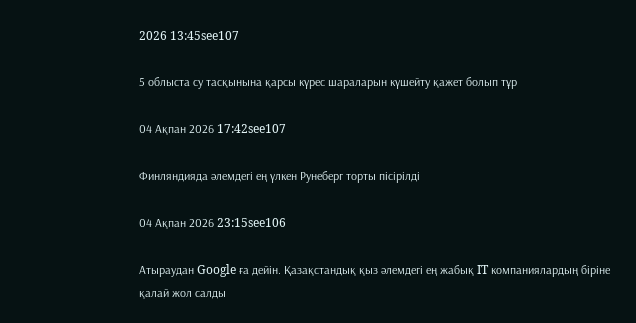2026 13:45see107

5 облыста су тасқынына қарсы күрес шараларын күшейту қажет болып тұр

04 Ақпан 2026 17:42see107

Финляндияда әлемдегі ең үлкен Рунеберг торты пісірілді

04 Ақпан 2026 23:15see106

Атыраудан Google ға дейін. Қазақстандық қыз әлемдегі ең жабық IT компаниялардың біріне қалай жол салды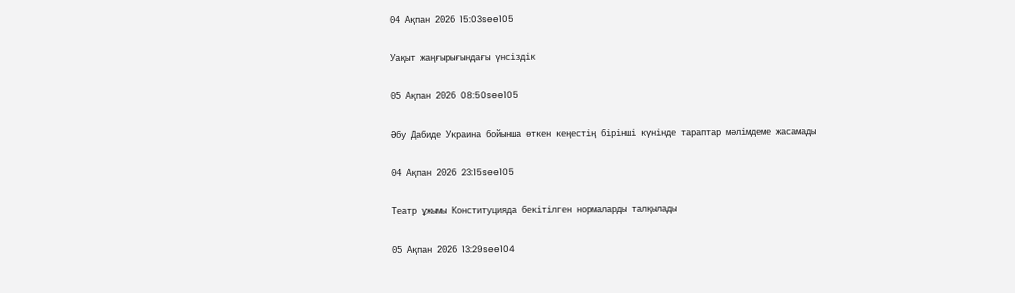04 Ақпан 2026 15:03see105

Уақыт жаңғырығындағы үнсіздік

05 Ақпан 2026 08:50see105

Әбу Дабиде Украина бойынша өткен кеңестің бірінші күнінде тараптар мәлімдеме жасамады

04 Ақпан 2026 23:15see105

Театр ұжымы Конституцияда бекітілген нормаларды талқылады

05 Ақпан 2026 13:29see104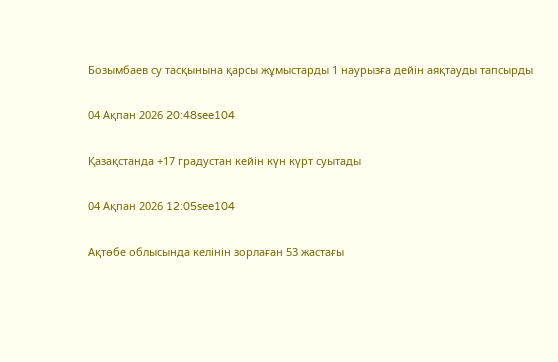Бозымбаев су тасқынына қарсы жұмыстарды 1 наурызға дейін аяқтауды тапсырды

04 Ақпан 2026 20:48see104

Қазақстанда +17 градустан кейін күн күрт суытады

04 Ақпан 2026 12:05see104

Ақтөбе облысында келінін зорлаған 53 жастағы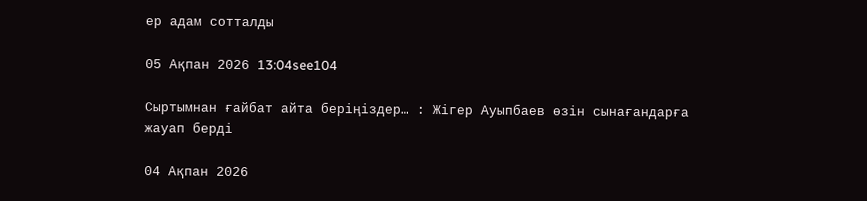ер адам сотталды

05 Ақпан 2026 13:04see104

Сыртымнан ғайбат айта беріңіздер… : Жігер Ауыпбаев өзін сынағандарға жауап берді

04 Ақпан 2026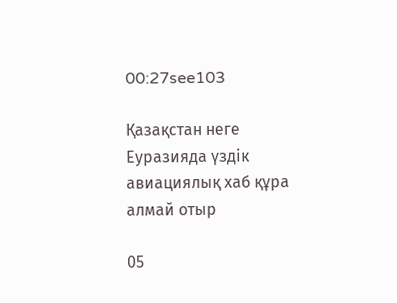00:27see103

Қазақстан неге Еуразияда үздік авиациялық хаб құра алмай отыр

05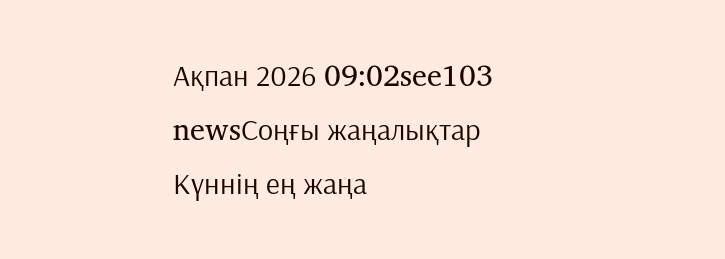Ақпан 2026 09:02see103
newsСоңғы жаңалықтар
Күннің ең жаңа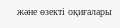және өзекті оқиғалары